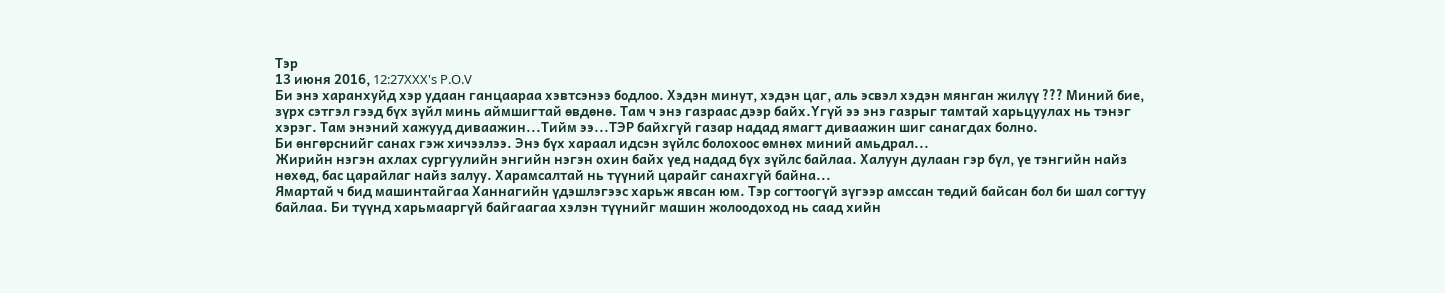Тэр
13 июня 2016, 12:27XXX's P.O.V
Би энэ харанхуйд хэр удаан ганцаараа хэвтсэнээ бодлоо. Хэдэн минут, хэдэн цаг, аль эсвэл хэдэн мянган жилүү ??? Миний бие, зүрх сэтгэл гээд бүх зүйл минь аймшигтай өвдөнө. Там ч энэ газраас дээр байх.Үгүй ээ энэ газрыг тамтай харьцуулах нь тэнэг хэрэг. Там энэний хажууд диваажин...Тийм ээ...ТЭР байхгүй газар надад ямагт диваажин шиг санагдах болно.
Би өнгөрснийг санах гэж хичээлээ. Энэ бүх хараал идсэн зүйлс болохоос өмнөх миний амьдрал...
Жирийн нэгэн ахлах сургуулийн энгийн нэгэн охин байх үед надад бүх зүйлс байлаа. Халуун дулаан гэр бүл, үе тэнгийн найз нөхөд, бас царайлаг найз залуу. Харамсалтай нь түүний царайг санахгүй байна...
Ямартай ч бид машинтайгаа Ханнагийн үдэшлэгээс харьж явсан юм. Тэр согтоогүй зүгээр амссан төдий байсан бол би шал согтуу байлаа. Би түүнд харьмааргүй байгаагаа хэлэн түүнийг машин жолоодоход нь саад хийн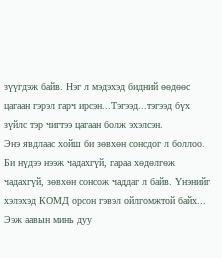зүүгдэж байв. Нэг л мэдэхэд бидний өөдөөс цагаан гэрэл гарч ирсэн...Тэгээд...тэгээд бүх зүйлс тэр чигтээ цагаан болж эхэлсэн.
Энэ явдлаас хойш би зөвхөн сонсдог л боллоо. Би нүдээ нээж чадахгүй, гараа хөдөлгөж чадахгүй, зөвхөн сонсож чаддаг л байв. Үнэнийг хэлэхэд КОМД орсон гэвэл ойлгомжтой байх... Ээж аавын минь дуу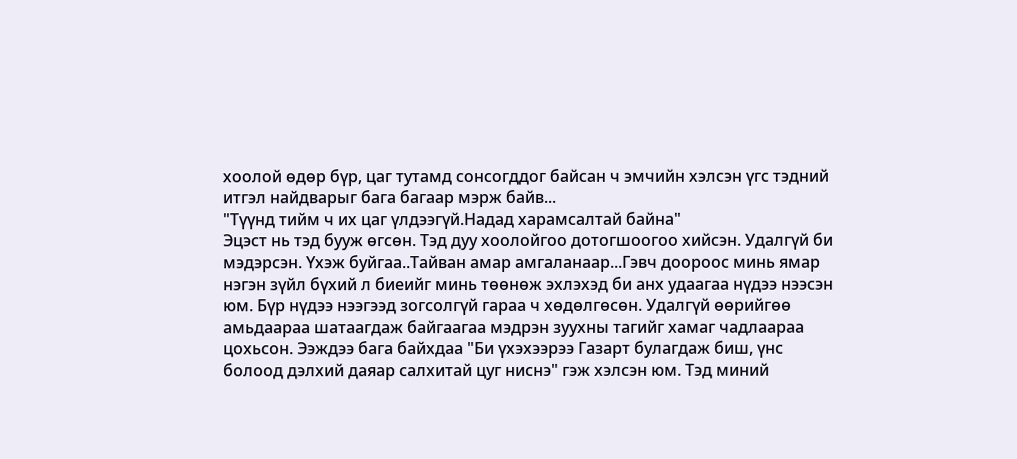хоолой өдөр бүр, цаг тутамд сонсогддог байсан ч эмчийн хэлсэн үгс тэдний итгэл найдварыг бага багаар мэрж байв...
"Түүнд тийм ч их цаг үлдээгүй.Надад харамсалтай байна"
Эцэст нь тэд бууж өгсөн. Тэд дуу хоолойгоо дотогшоогоо хийсэн. Удалгүй би мэдэрсэн. Үхэж буйгаа..Тайван амар амгаланаар...Гэвч доороос минь ямар нэгэн зүйл бүхий л биеийг минь төөнөж эхлэхэд би анх удаагаа нүдээ нээсэн юм. Бүр нүдээ нээгээд зогсолгүй гараа ч хөдөлгөсөн. Удалгүй өөрийгөө амьдаараа шатаагдаж байгаагаа мэдрэн зуухны тагийг хамаг чадлаараа цохьсон. Ээждээ бага байхдаа "Би үхэхээрээ Газарт булагдаж биш, үнс болоод дэлхий даяар салхитай цуг ниснэ" гэж хэлсэн юм. Тэд миний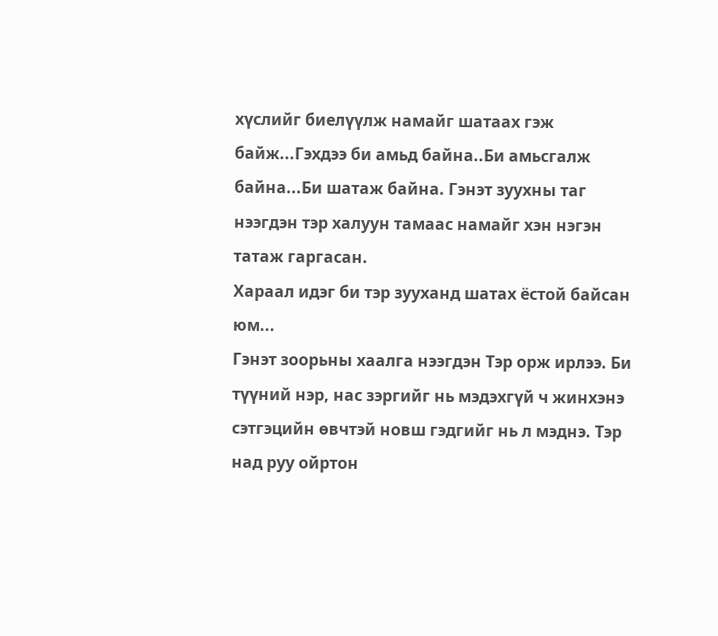хүслийг биелүүлж намайг шатаах гэж байж...Гэхдээ би амьд байна..Би амьсгалж байна...Би шатаж байна. Гэнэт зуухны таг нээгдэн тэр халуун тамаас намайг хэн нэгэн татаж гаргасан.
Хараал идэг би тэр зууханд шатах ёстой байсан юм...
Гэнэт зоорьны хаалга нээгдэн Тэр орж ирлээ. Би түүний нэр, нас зэргийг нь мэдэхгүй ч жинхэнэ сэтгэцийн өвчтэй новш гэдгийг нь л мэднэ. Тэр над руу ойртон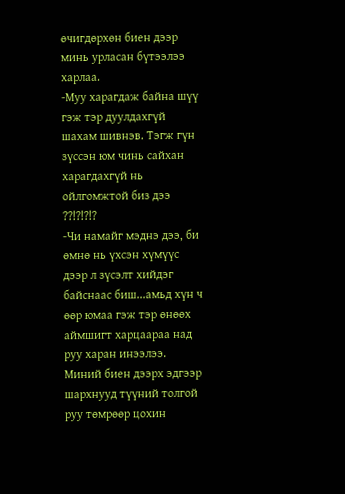өчигдөрхөн биен дээр минь урласан бүтээлээ харлаа.
-Муу харагдаж байна шүү гэж тэр дуулдахгүй шахам шивнэв. Тэгж гүн зүссэн юм чинь сайхан харагдахгүй нь ойлгомжтой биз дээ ??!?!?!?
-Чи намайг мэднэ дээ, би өмнө нь үхсэн хүмүүс дээр л зүсэлт хийдэг байснаас биш...амьд хүн ч өөр юмаа гэж тэр өнөөх аймшигт харцаараа над руу харан инээлээ.
Миний биен дээрх эдгээр шархнууд түүний толгой руу төмрөөр цохин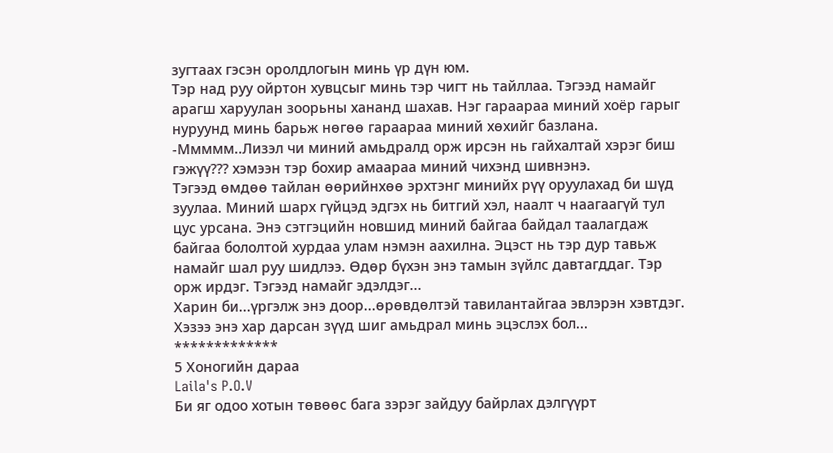зугтаах гэсэн оролдлогын минь үр дүн юм.
Тэр над руу ойртон хувцсыг минь тэр чигт нь тайллаа. Тэгээд намайг арагш харуулан зоорьны хананд шахав. Нэг гараараа миний хоёр гарыг нуруунд минь барьж нөгөө гараараа миний хөхийг базлана.
-Ммммм..Лизэл чи миний амьдралд орж ирсэн нь гайхалтай хэрэг биш гэжүү??? хэмээн тэр бохир амаараа миний чихэнд шивнэнэ.
Тэгээд өмдөө тайлан өөрийнхөө эрхтэнг минийх рүү оруулахад би шүд зуулаа. Миний шарх гүйцэд эдгэх нь битгий хэл, наалт ч наагаагүй тул цус урсана. Энэ сэтгэцийн новшид миний байгаа байдал таалагдаж байгаа бололтой хурдаа улам нэмэн аахилна. Эцэст нь тэр дур тавьж намайг шал руу шидлээ. Өдөр бүхэн энэ тамын зүйлс давтагддаг. Тэр орж ирдэг. Тэгээд намайг эдэлдэг...
Харин би...үргэлж энэ доор...өрөвдөлтэй тавилантайгаа эвлэрэн хэвтдэг.
Хэзээ энэ хар дарсан зүүд шиг амьдрал минь эцэслэх бол...
*************
5 Хоногийн дараа
Laila's P.O.V
Би яг одоо хотын төвөөс бага зэрэг зайдуу байрлах дэлгүүрт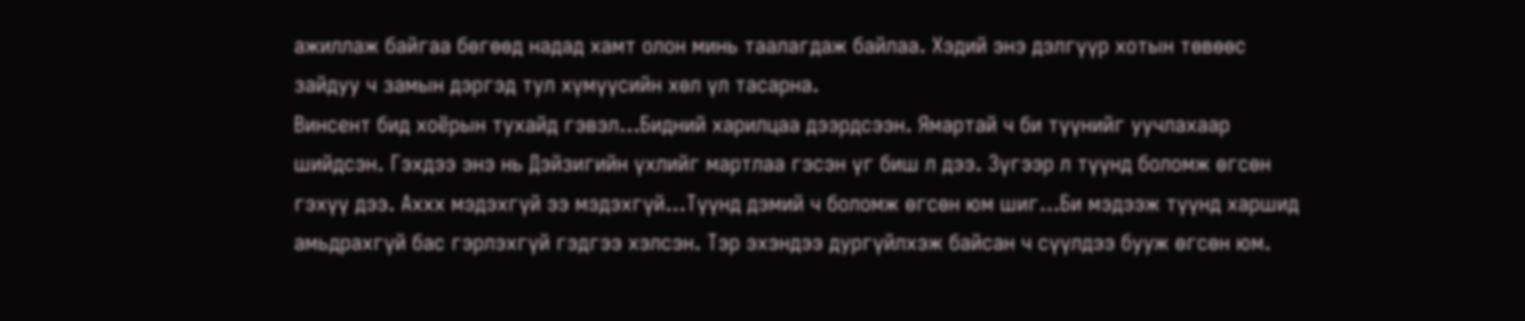ажиллаж байгаа бөгөөд надад хамт олон минь таалагдаж байлаа. Хэдий энэ дэлгүүр хотын төвөөс зайдуу ч замын дэргэд тул хүмүүсийн хөл үл тасарна.
Винсент бид хоёрын тухайд гэвэл...Бидний харилцаа дээрдсээн. Ямартай ч би түүнийг уучлахаар шийдсэн. Гэхдээ энэ нь Дэйзигийн үхлийг мартлаа гэсэн үг биш л дээ. Зүгээр л түүнд боломж өгсөн гэхүү дээ. Аххх мэдэхгүй ээ мэдэхгүй...Түүнд дэмий ч боломж өгсөн юм шиг...Би мэдээж түүнд харшид амьдрахгүй бас гэрлэхгүй гэдгээ хэлсэн. Тэр эхэндээ дургүйлхэж байсан ч сүүлдээ бууж өгсөн юм.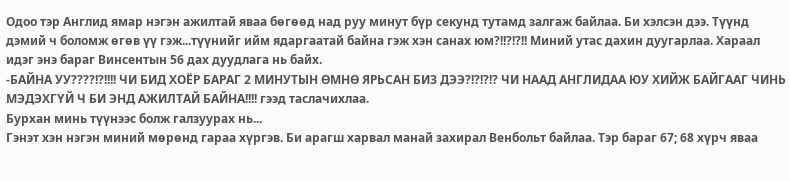Одоо тэр Англид ямар нэгэн ажилтай яваа бөгөөд над руу минут бүр секунд тутамд залгаж байлаа. Би хэлсэн дээ. Түүнд дэмий ч боломж өгөв үү гэж...түүнийг ийм ядаргаатай байна гэж хэн санах юм?!!?!?!! Миний утас дахин дуугарлаа. Хараал идэг энэ бараг Винсентын 56 дах дуудлага нь байх.
-БАЙНА УУ????!?!!!! ЧИ БИД ХОЁР БАРАГ 2 МИНУТЫН ӨМНӨ ЯРЬСАН БИЗ ДЭЭ?!?!?!? ЧИ НААД АНГЛИДАА ЮУ ХИЙЖ БАЙГААГ ЧИНЬ МЭДЭХГҮЙ Ч БИ ЭНД АЖИЛТАЙ БАЙНА!!!! гээд таслачихлаа.
Бурхан минь түүнээс болж галзуурах нь...
Гэнэт хэн нэгэн миний мөрөнд гараа хүргэв. Би арагш харвал манай захирал Венбольт байлаа. Тэр бараг 67; 68 хүрч яваа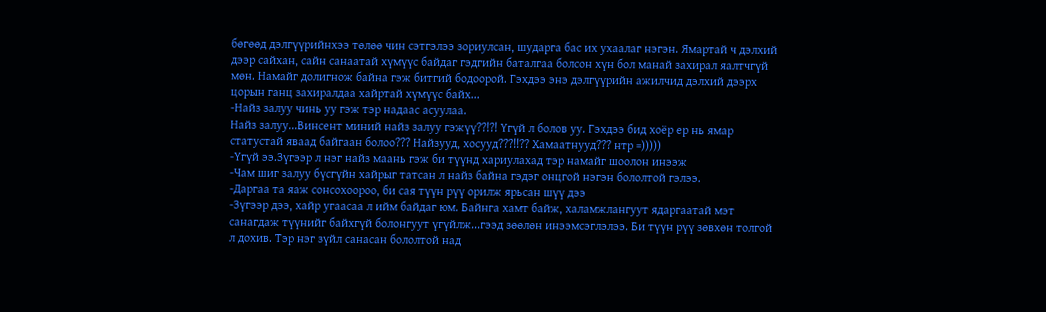бөгөөд дэлгүүрийнхээ төлөө чин сэтгэлээ зориулсан, шударга бас их ухаалаг нэгэн. Ямартай ч дэлхий дээр сайхан, сайн санаатай хүмүүс байдаг гэдгийн баталгаа болсон хүн бол манай захирал яалтчгүй мөн. Намайг долигнож байна гэж битгий бодоорой. Гэхдээ энэ дэлгүүрийн ажилчид дэлхий дээрх цорын ганц захиралдаа хайртай хүмүүс байх...
-Найз залуу чинь уу гэж тэр надаас асуулаа.
Найз залуу...Винсент миний найз залуу гэжүү??!?! Үгүй л болов уу. Гэхдээ бид хоёр ер нь ямар статустай яваад байгаан болоо??? Найзууд, хосууд???!!?? Хамаатнууд??? нтр =)))))
-Үгүй ээ.Зүгээр л нэг найз маань гэж би түүнд хариулахад тэр намайг шоолон инээж
-Чам шиг залуу бүсгүйн хайрыг татсан л найз байна гэдэг онцгой нэгэн бололтой гэлээ.
-Даргаа та яаж сонсохоороо, би сая түүн рүү орилж ярьсан шүү дээ
-Зүгээр дээ, хайр угаасаа л ийм байдаг юм. Байнга хамт байж, халамжлангуут ядаргаатай мэт санагдаж түүнийг байхгүй болонгуут үгүйлж...гээд зөөлөн инээмсэглэлээ. Би түүн рүү зөвхөн толгой л дохив. Тэр нэг зүйл санасан бололтой над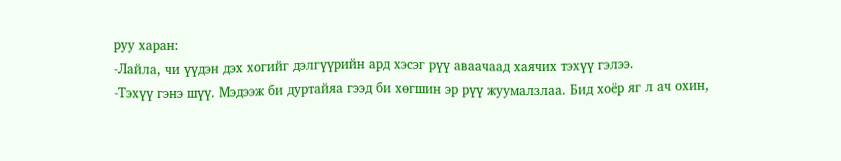руу харан:
-Лайла, чи үүдэн дэх хогийг дэлгүүрийн ард хэсэг рүү аваачаад хаячих тэхүү гэлээ.
-Тэхүү гэнэ шүү. Мэдээж би дуртайяа гээд би хөгшин эр рүү жуумалзлаа. Бид хоёр яг л ач охин,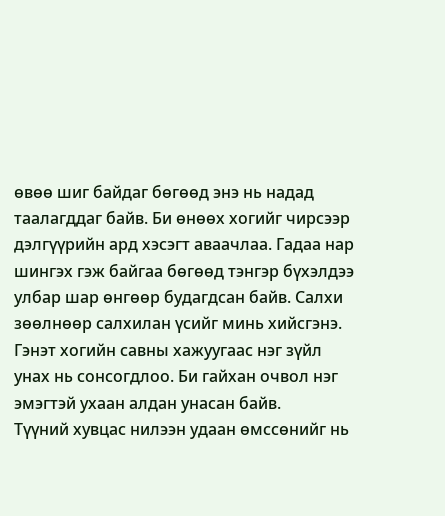өвөө шиг байдаг бөгөөд энэ нь надад таалагддаг байв. Би өнөөх хогийг чирсээр дэлгүүрийн ард хэсэгт аваачлаа. Гадаа нар шингэх гэж байгаа бөгөөд тэнгэр бүхэлдээ улбар шар өнгөөр будагдсан байв. Салхи зөөлнөөр салхилан үсийг минь хийсгэнэ.
Гэнэт хогийн савны хажуугаас нэг зүйл унах нь сонсогдлоо. Би гайхан очвол нэг эмэгтэй ухаан алдан унасан байв.
Түүний хувцас нилээн удаан өмссөнийг нь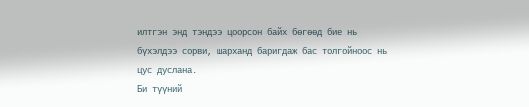илтгэн энд тэндээ цоорсон байх бөгөөд бие нь бүхэлдээ сорви, шарханд баригдаж бас толгойноос нь цус дуслана.
Би түүний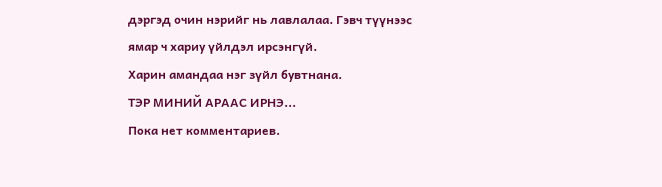дэргэд очин нэрийг нь лавлалаа. Гэвч түүнээс ямар ч хариу үйлдэл ирсэнгүй.
Харин амандаа нэг зүйл бувтнана.
ТЭР МИНИЙ АРААС ИРНЭ...
Пока нет комментариев.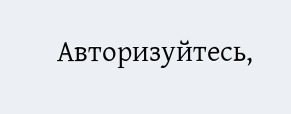Авторизуйтесь,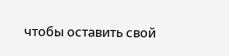чтобы оставить свой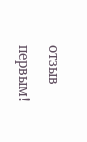отзыв первым!